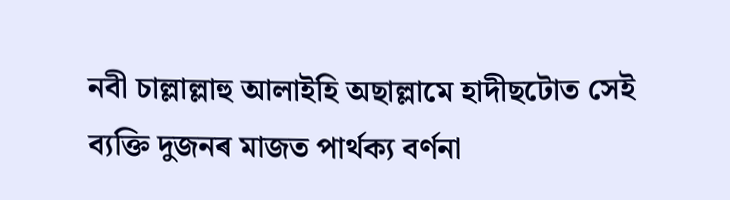নবী চাল্লাল্লাহু আলাইহি অছাল্লামে হাদীছটোত সেই ব্যক্তি দুজনৰ মাজত পাৰ্থক্য বৰ্ণনা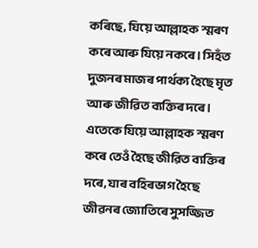কৰিছে, যিয়ে আল্লাহক স্মৰণ কৰে আৰু যিয়ে নকৰে। সিহঁত দুজনৰ মাজৰ পাৰ্থক্য হৈছে মৃত আৰু জীৱিত ব্যক্তিৰ দৰে। এতেকে যিয়ে আল্লাহক স্মৰণ কৰে তেওঁ হৈছে জীৱিত ব্যক্তিৰ দৰে, যাৰ বহিৰভাগ হৈছে জীৱনৰ জ্যোতিৰে সুসজ্জিত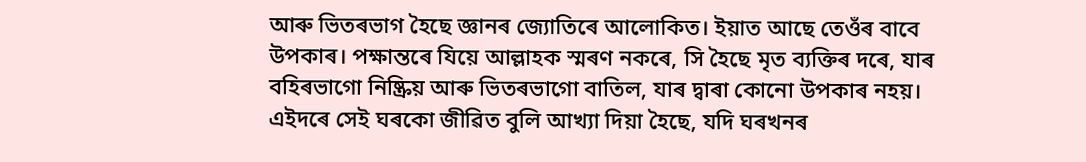আৰু ভিতৰভাগ হৈছে জ্ঞানৰ জ্যোতিৰে আলোকিত। ইয়াত আছে তেওঁৰ বাবে উপকাৰ। পক্ষান্তৰে যিয়ে আল্লাহক স্মৰণ নকৰে, সি হৈছে মৃত ব্যক্তিৰ দৰে, যাৰ বহিৰভাগো নিষ্ক্ৰিয় আৰু ভিতৰভাগো বাতিল, যাৰ দ্বাৰা কোনো উপকাৰ নহয়। এইদৰে সেই ঘৰকো জীৱিত বুলি আখ্যা দিয়া হৈছে, যদি ঘৰখনৰ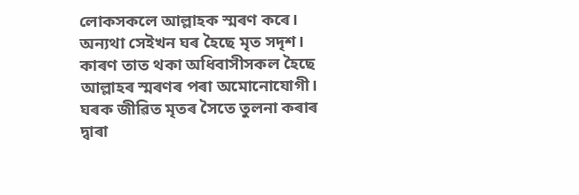লোকসকলে আল্লাহক স্মৰণ কৰে। অন্যথা সেইখন ঘৰ হৈছে মৃত সদৃশ। কাৰণ তাত থকা অধিবাসীসকল হৈছে আল্লাহৰ স্মৰণৰ পৰা অমোনোযোগী। ঘৰক জীৱিত মৃতৰ সৈতে তুলনা কৰাৰ দ্বাৰা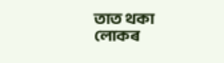তাত থকা লোকৰ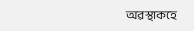অৱস্থাকহে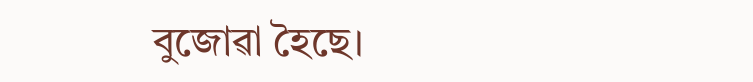বুজোৱা হৈছে।